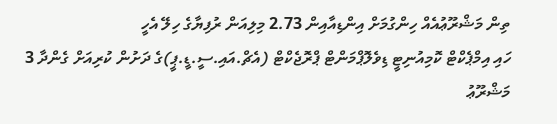ތިން މަޝްރޫޢުއެއް ހިންގުމަށް އިންޑިއާއިން 2.73 މިލިއަން ރުފިޔާގެ ހިލޭ އެހީ
ހައި އިމްޕެކްޓް ކޮމިއުނިޓީ ޑިވެލޮޕްމަންޓް ޕްރޮޖެކްޓް (އެޗް.އައި.ސީ.ޑީ.ޕީ)ގެ ދަށުން ކުރިއަށް ގެންދާ 3 މަޝްރޫޢު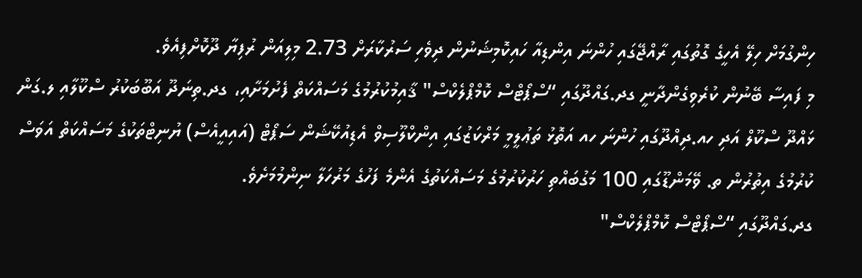ހިންގުމަށް ހިލޭ އެހީގެ ގޮތުގައި ރާއްޖޭގައި ހުންނަ އިންޑިއާ ހައިކޮމިޝަނުން ދިވެހި ސަރުކާރަށް 2.73 މިލިއަން ރުފިޔާ ދޫކޮށްފިއެވެ.
މި ފައިސާ ބޭނުން ކުރެވިގެންދާނީ ގދ.ގައްދޫގައި “ސްޕޯޓްސް ކޮމްޕްލެކްސް" ޤާއިމުކުރުމުގެ މަސައްކަތް ފެށުމަށާއި، ގދ.ތިނަދޫ އަބޫބަކުރު ސްކޫލާއި ލ.ގަން ޅައްދޫ ސްކޫލް އަދި ހއ.ދިއްދޫގައި ހުންނަ ހއ އަތޮޅު ތަޢުލީމީ މަރްކަޒުގައި އިންކްލޫސިވް އެޑިއުކޭޝަން ސަޕޯޓް (އައިއީއެސް) ޔުނިޓްތަކުގެ މަސައްކަތް އަވަސް ކުރުމުގެ އިތުރުން ތ. ވޭމަންޑޫގައި 100 މަގުބައްތި ހަރުކުރުމުގެ މަސައްކަތުގެ އެންމެ ފަހުގެ މަރުހަލާ ނިންމުމަށެވެ.
ގދ.ގައްދޫގައި “ސްޕޯޓްސް ކޮމްޕްލެކްސް"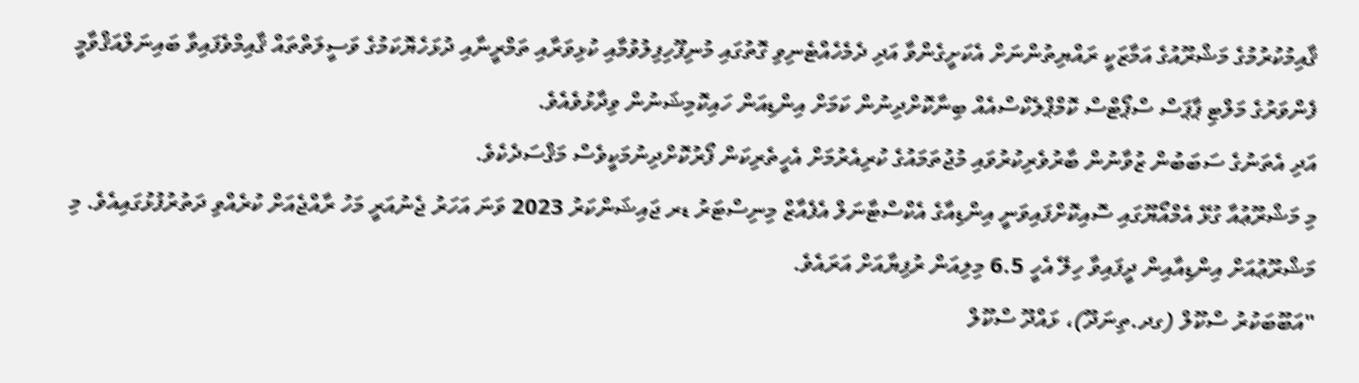ޤާއިމުކުރުމުގެ މަޝްރޫއުގެ އަމާޒަކީ ރައްޔިތުންނަށް އެކަށީގެންވާ އަދި ދެމެހެއްޓެނިވި ގޮތުގައި މުނިފޫހިފިލުވުމާއި ކުޅިވަރާއި ތަމްރީނާއި ދުޅަހެޔޮކަމުގެ ވަސީލަތްތައް ޤާއިމްވެފައިވާ ބައިނަލްއަޤްވާމީ ފެންވަރުގެ މަލްޓި ޕާޕަސް ސްޕޯޓްސް ކޮމްޕްލެކްސްއެއް ބިނާކޮށްދިނުން ކަމަށް އިންޑިއަން ހައިކޮމިޝަނުން ވިދާޅުވެއެވެ.
އަދި އެތަނުގެ ސަބަބުން ޒުވާނުން ބާރުވެރިކުރުވައި މުޖުތަމައުގެ ކުރިއެރުމަށް އެހީތެރިކަން ފޯރުކޮށްދިނުމަކީވެސް މަޤްސަދެކެވެ.
މި މަޝްރޫޢުއާ ގުޅޭ އެމްއޯޔޫގައި ސޮއިކޮށްފައިވަނީ އިންޑިއާގެ އެކްސްޓާނަލް އެފެއާޒް މިނިސްޓަރު ޑރ ޖައިޝަންކަރު 2023 ވަނަ އަހަރު ޖެނުއަރީ މަހު ރާއްޖެއަށް ކުރެއްވި ދަތުރުފުޅުގައިއެވެ. މި މަޝްރޫޢުއަށް އިންޑިއާއިން ދީފައިވާ ހިލޭ އެހީ 6.5 މިލިއަން ރުފިޔާއަށް އަރައެވެ.
"އަބޫބަކުރު ސްކޫލް (ގދ.ތިނަދޫ)، ޅައްދޫ ސްކޫލް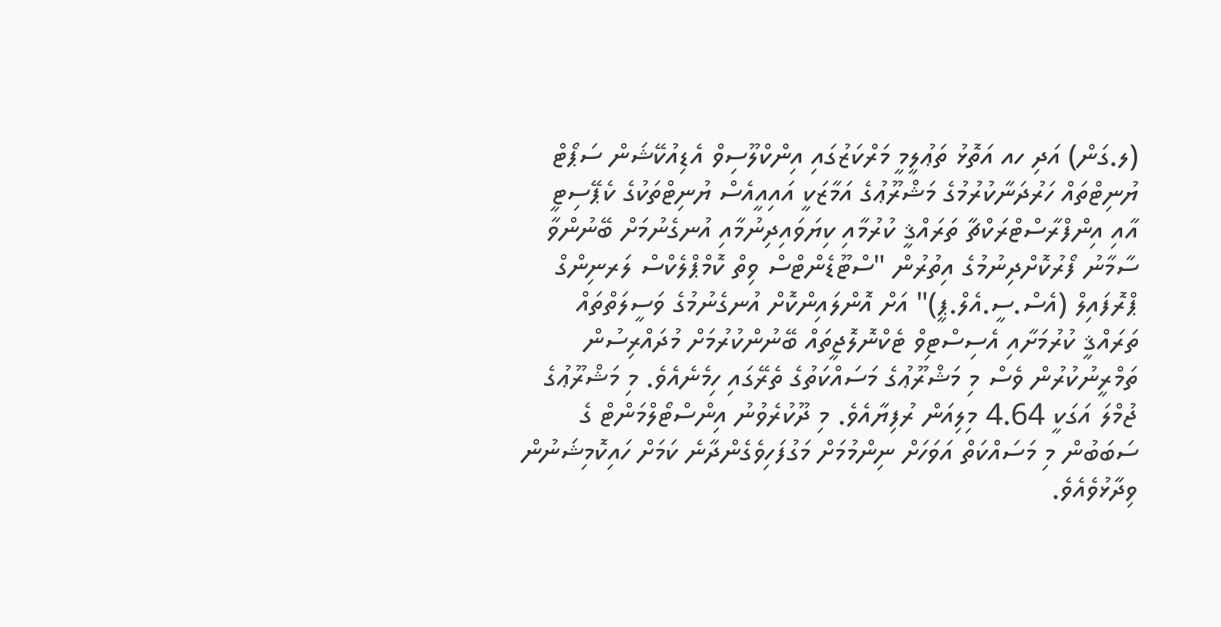(ލ.ގަން) އަދި ހއ އަތޮޅު ތަޢުލީމީ މަރްކަޒުގައި އިންކްލޫސިވް އެޑިއުކޭޝަން ސަޕޯޓް ޔުނިޓްތައް ހަރުދަނާކުރުމުގެ މަޝްރޫޢުގެ އަމާޒަކީ އައިއީއެސް ޔުނިޓްތަކުގެ ކެޕޭސިޓީ އާއި އިންފްރާސްޓްރަކްޗާ ތަރައްޤީ ކުރުމާއި ކިޔަވައިދިނުމާއި އުނގެނުމަށް ބޭނުންވާ ސާމާނު ފޯރުކޮށްދިނުމުގެ އިތުރުން "ސްޓޫޑެންޓްސް ވިތް ކޮމްޕްލެކްސް ލަރނިންގް ޕްރޮފައިލް (އެސް.ސީ.އެލް.ޕީ)" އަށް އޮންލައިންކޮށް އުނގެނުމުގެ ވަސީލަތްތައް ތަރައްޤީ ކުރުމަށާއި އެސިސްޓިވް ޓެކްނޮލޮޖީތައް ބޭނުންކުރުމަށް މުދައްރިސުން ތަމްރީނުކުރުން ވެސް މި މަޝްރޫޢުގެ މަސައްކަތުގެ ތެރޭގައި ހިމެނެއެވެ. މި މަޝްރޫޢުގެ ޖުމްލަ އަގަކީ 4.64 މިލިއަން ރުފިޔާއެވެ. މި ދޫކުރެވުނު އިންސްޓޯލްމަންޓް ގެ ސަބަބުން މި މަސައްކަތް އަވަހަށް ނިންމުމަށް މަގުފަހިވެގެންދާނެ ކަމަށް ހައިކޮމިޝަނުން ވިދާޅުވެއެވެ.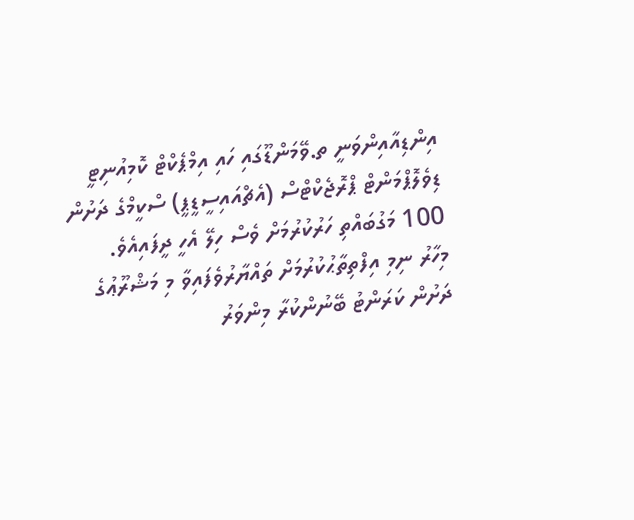އިންޑިއާއިންވަނީ ތ.ވޭމަންޑޫގައި ހައި އިމްޕެކްޓް ކޮމިއުނިޓީ ޑިވެލޮޕްމަންޓް ޕްރޮޖެކްޓްސް (އެޗްއައިސީޑީޕީ) ސްކީމްގެ ދަށުން 100 މަގުބައްތި ހަރުކުރުމަށް ވެސް ހިލޭ އެހީ ދީފައިއެވެ.
މިހާރު ނިމި އިފްތިތާޙުކުރުމަށް ތައްޔާރުވެފައިވާ މި މަޝްރޫޢުގެ ދަށުން ކަރަންޓު ބޭނުންކުރާ މިންވަރު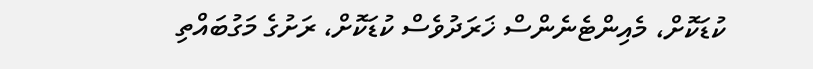ކުޑަކޮށް، މެއިންޓެނެންސް ޚަރަދުވެސް ކުޑަކޮށް، ރަށުގެ މަގުބައްތި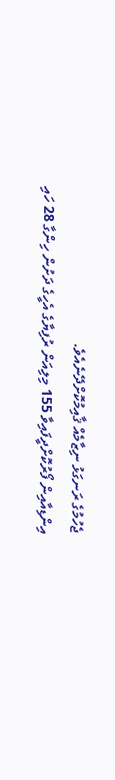ޖެހުމުގެ ރަނގަޅު ނިޒާމެއް ޤާއިމުކޮށްދޭނެއެވެ.
އިންޑިއާއިން ފޯރުކޮށްދީފައިވާ 155 މިލިއަން ރުފިޔާގެ އެހީގެ ދަށުން ހިންގާ 28 ހައި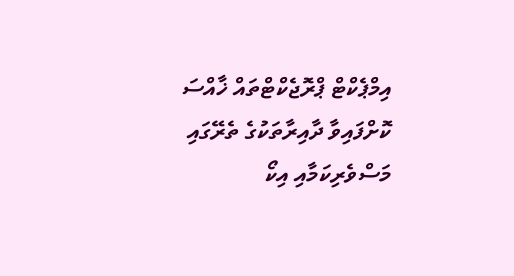އިމްޕެކްޓް ޕްރޮޖެކްޓްތައް ޚާއްސަ ކޮށްފައިވާ ދާއިރާތަކުގެ ތެރޭގައި މަސްވެރިކަމާއި އިކޯ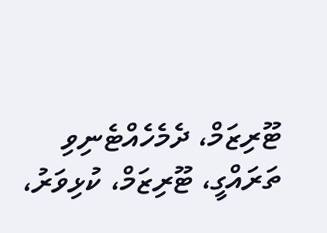ޓޫރިޒަމް، ދެމެހެއްޓެނިވި ތަރައްގީ، ޓޫރިޒަމް، ކުޅިވަރު،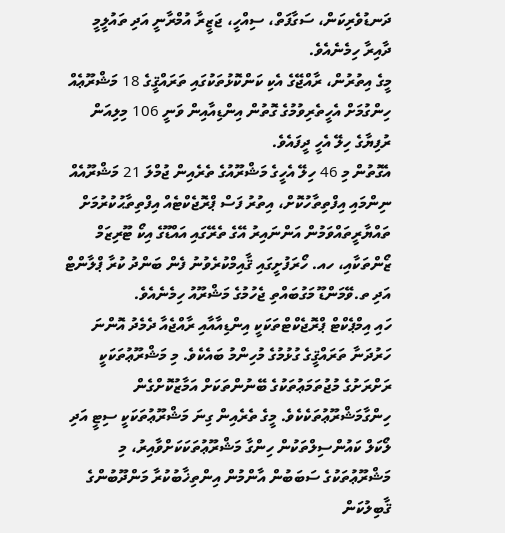ދަނޑުވެރިކަން، ސަގާފަތް، ސިއްހީ، ޖަޒީރާ އުމްރާނީ އަދި ތައުލީމީ ދާއިރާ ހިމެނެއެވެ.
މީގެ އިތުރުން، ރާއްޖޭގެ އެކި ކަންކޮޅުތަކުގައި ތަރައްޤީގެ 18 މަޝްރޫޢެއް ހިންގުމަށް އެހީތެރިވުމުގެ ގޮތުން އިންޑިއާއިން ވަނީ 106 މިލިއަން ރުފިޔާގެ ހިލޭ އެހީ ދީފައެވެ.
އެގޮތުން މި 46 ހިލޭ އެހީގެ މަޝްރޫއުގެ ތެރެއިން ޖުމްލަ 21 މަޝްރޫއެއް ނިންމައި އިފްތިތާހުކޮށް، އިތުރު ފަސް ޕްރޮޖެކްޓެއް އިފްތިތާޙުކުރުމަށް ތައްޔާރީތައްވަމުން އަންނައިރު އޭގެ ތެރޭގައި އައްޑޫގެ އިކޯ ޓޫރިޒަމް ޒޯންތަކާއި، ހއ. ހޯރަފުށީގައި ޤާއިމްކުރެވުނު ފެން ބަންދު ކުރާ ޕްލާންޓް އަދި ތ.ވޭމަންޑޫ މަގުބައްތި ޖެހުމުގެ މަޝްރޫއު ހިމެނެއެވެ.
ހައި އިމްޕެކްޓް ޕްރޮޖެކްޓްތަކަކީ އިންޑިއާއާއި ރާއްޖެއާ ދެމެދު އޮންނަ ހަރުދަނާ ތަރައްޤީގެ ގުޅުމުގެ މުހިންމު ބައެކެވެ. މި މަޝްރޫޢުތަކަކީ ރަށްރަށުގެ މުޖުތަމަޢުތަކުގެ ބޭނުންތަކަށް އަމާޒުކޮށްގެން ހިންގާމަޝްރޫޢުތަކެކެވެ. މީގެ ތެރެއިން ގިނަ މަޝްރޫޢުތަކަކީ ސިޓީ އަދި ލޯކަލް ކައުންސިލްތަކުން ހިންގާ މަޝްރޫޢުތަކަކަށްވާއިރު، މި މަޝްރޫޢުތަކުގެ ސަބަބުން އާންމުން އިންތިޚާބުކުރާ މަންދޫބުންގެ ޤާބިލުކަން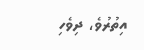އިތުރުވެ، ދިވެހި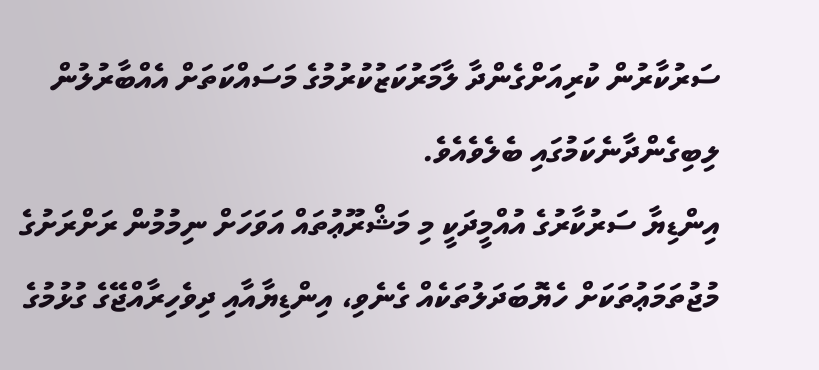ސަރުކާރުން ކުރިއަށްގެންދާ ލާމަރުކަޒުކުރުމުގެ މަސައްކަތަށް އެއްބާރުލުން ލިބިގެންދާނެކަމުގައި ބެލެވެއެވެ.
އިންޑިޔާ ސަރުކާރުގެ އުއްމީދަކީ މި މަޝްރޫޢުތައް އަވަހަށް ނިމުމުން ރަށްރަށުގެ މުޖުތަމަޢުތަކަށް ހެޔޮބަދަލުތަކެއް ގެނެވި، އިންޑިޔާއާއި ދިވެހިރާއްޖޭގެ ގުޅުމުގެ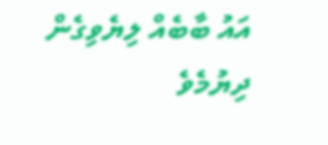އައު ބާބެއް ލިޔެވިގެން ދިޔުމެވެ